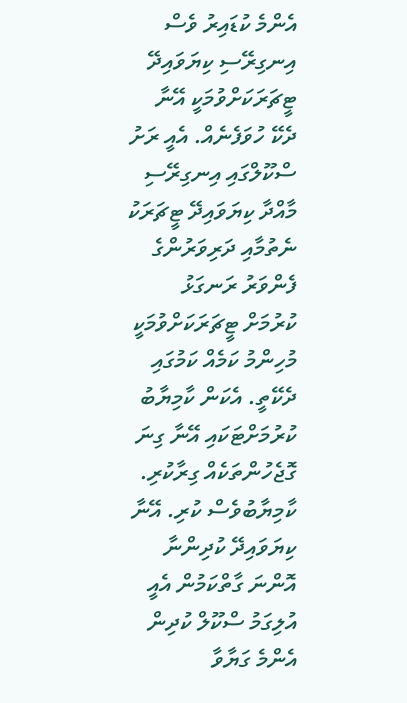އެންމެ ކުޑައިރު ވެސް އިނގިރޭސި ކިޔަވައިދޭ ޓީޗަރަކަށްވުމަކީ އޭނާ ދެކޭ ހުވަފެނެއް. އެއީ ރަށު ސްކޫލްގައި އިނގިރޭސި މާއްދާ ކިޔަވައިދޭ ޓީޗަރަކު ނެތުމާއި ދަރިވަރުންގެ ފެންވަރު ރަނގަޅު ކުރުމަށް ޓީޗަރަކަށްވުމަކީ މުހިންމު ކަމެއް ކަމުގައި ދެކޭތީ. އެކަން ކާމިޔާބު ކުރުމަށްޓަކައި އޭނާ ގިނަ ގޮޖެހުންތަކެއް ގިރާކުރި. ކާމިޔާބުވެސް ކުރި. އޭނާ ކިޔަވައިދޭ ކުދިންނާ އޮންނަ ގާތްކަމުން އެއީ އުލިގަމު ސްކޫލް ކުދިން އެންމެ ގަޔާވާ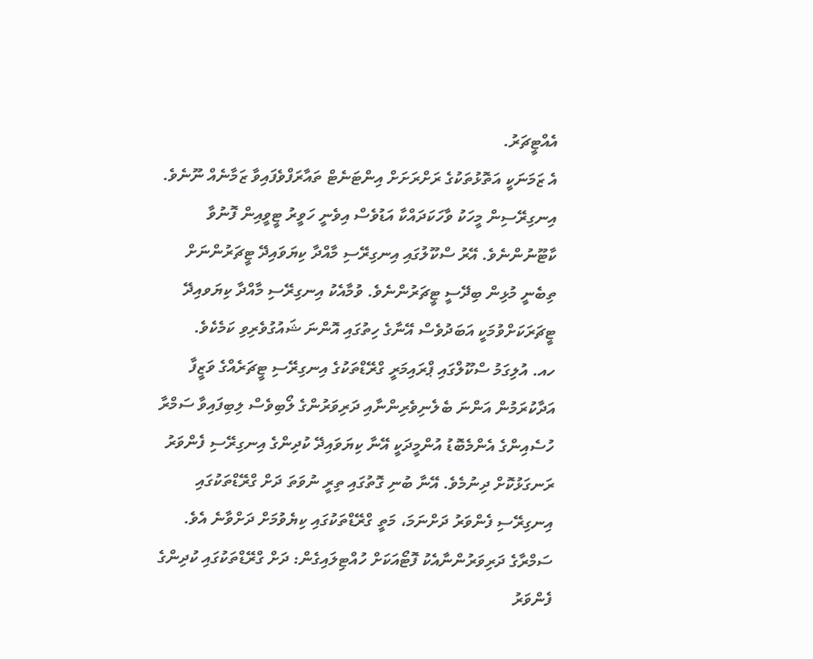އެއްޓީޗަރު.
އެ ޒަމަނަކީ އަތޮޅުތަކުގެ ރަށްރަށަށް އިންޓަނެޓް ތައާރަފްވެފައިވާ ޒަމާނެއް ނޫނެވެ. އިނގިރޭސިން މީހަކު ވާހަކަދައްކާ އަޑުވެސް އިވެނީ ހަވީރު ޓީވީއިން ފޮނުވާ ކާޓޫނުންނެވެ. އޭރު ސްކޫލުގައި އިނގިރޭސި މާއްދާ ކިޔަވައިދޭ ޓީޗަރުންނަށް ތިބެނީ މުޅިން ބިދޭސީ ޓީޗަރުންނެވެ. ވުމާއެކު އިނގިރޭސި މާއްދާ ކިޔަވއިދޭ ޓީޗަރަކަށްވުމަކީ އަބަދުވެސް އޭނާގެ ހިތުގައި އޮންނަ ޝައުގުވެރިވި ކަމެކެވެ.
ހއ. އުލިގަމު ސްކޫލްގައި ޕްރައިމަރީ ގްރޭޑްތަކުގެ އިނގިރޭސި ޓީޗަރެއްގެ ވަޒީފާ އަދާކުރަމުން އަންނަ ބެލެނިވެރިންނާއި ދަރިވަރުންގެ ލޯބިވެސް ލިބިފައިވާ ސަމްރާ ހުސެއިންގެ އެންމެބޮޑު އުންމީދަކީ އޭނާ ކިޔަވައިދޭ ކުދިންގެ އިނގިރޭސި ފެންވަރު ރަނގަޅުކޮށް ދިނުމެވެ. އޭނާ ބުނި ގޮތުގައި ތިރީ ނުވަތަ ދަށް ގްރޭޑްތަކުގައި އިނގިރޭސި ފެންވަރު ދަށްނަމަ، މަތީ ގްރޭޑްތަކުގައި ކިޔެވުމަށް ދަށްވާނެ އެވެ.
ސަމްރާގެ ދަރިވަރުންނާއެކު ފޮޓޯއަކަށް ހުއްޓިލައިގެން: ދަށް ގްރޭޑްތަކުގައި ކުދިންގެ ފެންވަރު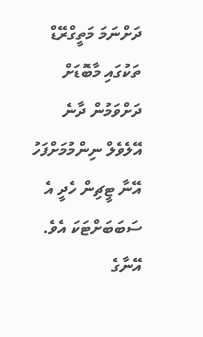ދަށްނަމަ މަތީގްރޭޑް ތަކުގައި މާބޮޑަށް ދަށްވަމުން ދާނެ
އޭލެވެލް ނިންމުމަށްފަހު އޭނާ ޓީޗިން ހެދީ އެ ސަބަބަށްޓަކަ އެވެ. އޭނާގެ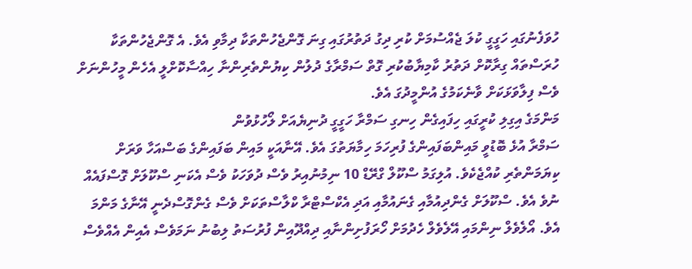ހުވަފެނުގައި ހަގީގީ ކުލަ ޖެއްސުމަށް ކުރި ދިގު ދަތުރުގައި ގިނަ ގޮންޖެހުންތަކާ ދިމާވި އެވެ. އެ ގޮންޖެހުންތަކާ ހުރަސްތައް ގިރާކޮށް ދަތުރު ކާމިޔާބުކުރި ގޮތް ސަމްރާގެ ދުލުން ކިޔުންތެރިންނާ ހިއްސާކޮށްލީ އެހެން މީހުންނަށް ވެސް ފިލާވަޅަކަށް ވާނެކަމުގެ އުންމީދުގަ އެވެ.
މަންމަގެ އިގިލި ކުރީގައި ހިފައިގެން ހިނގި ސަމްރާ ހަގީގީ ދުނިޔެއަށް ލޯހުޅުވުން
ސަމްރާ އުޅެ ބޮޑުވީ މައިންބަފައިންގެ ފުރިހަމަ ހިމާޔަތުގަ އެވެ. އޭނާއަކީ މައިން ބަފައިންގެ ބަސްއަހާ ވަރަށް ކިޔަމަންތެރި ކުއްޖެކެވެ. އުލިގަމު ސްކޫލް ގްރޭޑް 10 ނިމުނުއިރު ވެސް ދުވަހަކު ވެސް އެކަނި ސްކޫލަށް ގޮސްފައެއް ނުވެ އެވެ. ސްކޫލަށް ގެންދިއުމާއި ގެނައުމާއި އަދި އެކްސްޓްރާ ކްލާސްތަކަށް ވެސް ގެންގޮސްދެނީ އޭނާގެ މަންމަ އެވެ. އޯލެވެލް ނިންމައި އޭލެވެލް ހެދުމަށް ހޯރަފުށިންނާއި ދިއްދޫއިން ފުރުސަތު ލިބުނު ނަމަވެސް އެއިން އެއްވެސް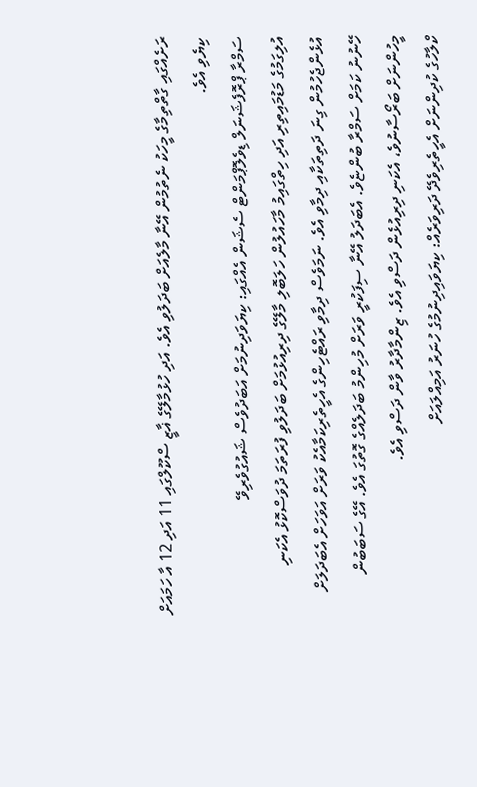ރަށެއްގައި ގާތްތިމާގެ މީހަކު ނެތުމުން އޭނާ މާލެއަށް ބަދަލުވި އެވެ. އަދި ހުޅުމާލޭގެ ޣާޒީ ސްކޫލްގައި 11 އަދި 12 އާ ހަމައަށް ކިޔެވި އެވެ.
ސަމްރާ ޕްރޮފެޝަނަލް ޑިވެލޮޕްމަންޓް ސެޝަން އެއްގައި: ކިޔަވަދިނުމަށް އަބަދުވެސް ޝައުގުވެރިވޭ
އުލިގަމުގެ މަޑުމައިތިރި އަދި ހިތްގައިމު މާހައުލުން ހަލަބޮލި މާލޭގެ ދިރިއުޅުމަށް ބަދަލުވި ފުރަތަމަ ދުވަސްކޮޅު އެކަނި އުޅެންޖެހުމުން ގިނަ ދަތިތަކާއި ދިމާވި އެވެ. ނަމަވެސް ދިމާވި ރައްޓެހިންގެ އެހީތެރިކަމާއެކު ވަރަށް އަވަހަށް އެބަދަލަށް ހޭނުނު ކަމަށް ސަމްރާ ބުންޏެވެ. އެބަދަލު އޭނާ ސިފަކުރީ ވަރަށް މުހިންމު ބަދަލެއްގެ ގޮތުގަ އެވެ. އޭގެ ސަބަބުން މީހުންނަށް ބަރޯސާނުވެ، އެކަނި ދިރިއުޅެން ދަސްވި އެވެ. ޒިންމާދާރު ވާން ދަސްވި އެވެ.
ކްލާހުގެ ކުދިންނަށް އެހީތެރިވެދޭ ދަރިވަރެއް: ކިޔަވައިދިނުމުގެ ހުނަރު އަމިއްލައަށް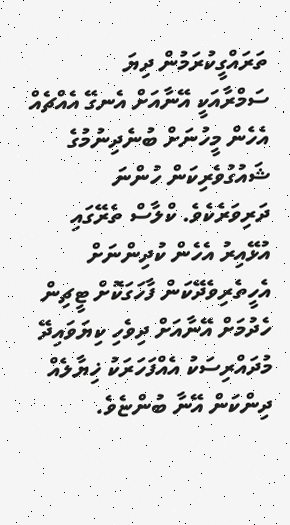ތަރައްގީކުރަމުން ދިޔަ
ސަމްރާއަކީ އޭނާއަށް އެނގޭ އެއްޗެއް އެހެން މީހުނަށް ބުނެދިނުމުގެ ޝައުގުވެރިކަން ހުންނަ ދަރިވަރެކެވެ. ކްލާސް ތެރޭގައި އުޅޭއިރު އެހެން ކުދިންނަށް އެހީތެރިވެދޭކަން ފާހަގަކޮށް ޓީޗިން ހެދުމަށް އޭނާއަށް ދިވެހި ކިޔަވައިދޭ މުދައްރިސަކު އެއްފަހަރަކު ޚިޔާލެއް ދިންކަން އޭނާ ބުންޏެވެ.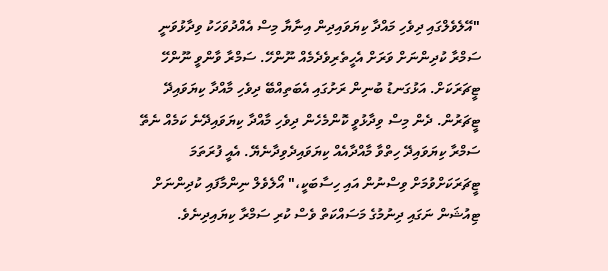"އޭލެވެލްގައި ދިވެހި މައްދާ ކިޔަވައިދިން އިނާޔާ މިސް އެއްދުވަހަކު ވިދާޅުވަނީ ސަމްރާ ކުދިންނަށް ވަރަށް އެހީތެރިވެދެމެއް ނޫންހޭ. ސަމްރާ ވާންވީ ނޫންހޭ ޓީޗަރަކަށް. އަޅުގަނޑު ބުނިން ރަށުގައި އެބަތިއްބޭ ދިވެހި މާއްދާ ކިޔަވައިދޭ ޓީޗަރުން. ދެން މިސް ވިދާޅުވީ ކޮންމެހެން ދިވެހި މާއްދާ ކިޔަވައިދޭނެ ކަމެއް ނެތޭ ސަމްރާ ކިޔަވައިދޭ ހިތްވާ މާއްދާއެއް ކިޔަވައިދެވިދާނެޔޭ. އެއީ ފުރަތަމަ ޓީޗަރަކަށްވުމަށް ވިސްނުން އައި ހިސާބަކީ،" އޯލެވެލް ނިންމާފައި ކުދިންނަށް ޓިއުޝަން ނަގައި ދިނުމުގެ މަސައްކަތް ވެސް ކުރި ސަމްރާ ކިޔައިދިނެވެ.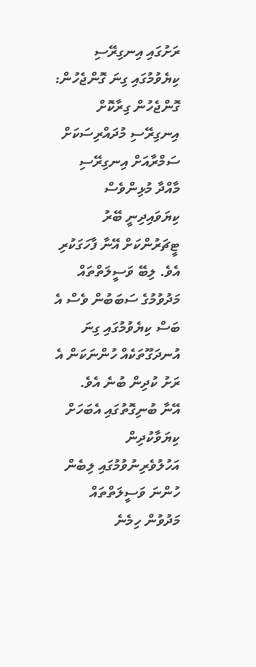ރަށުގައި އިނގިރޭސި ކިޔެވުމުގައި ގިނަ ގޮންޖެހުން: ގޮންޖެހުން ގިރާކޮށް އިނގިރޭސި މުދައްރިސަކަށް
ސަމްރާއަށް އިނގިރޭސި މާއްދާ މުޅިންވެސް ކިޔަވައިދިނީ ބޭރު ޓީޗަރުންކަށް އޭނާ ފާހަގަކުރި އެވެ. ލިބޭ ވަސީލަތްތައް މަދުވުމުގެ ސަބަބުން ވެސް އެ ބަސް ކިޔެވުމުގައި ގިނަ އުނދަގޫތަކެއް ހުންނަކަން އެ ރަށު ކުދިން ބުނެ އެވެ.
އޭނާ ބުނިގޮތުގައި އެބަހަށް ކިޔަވާކުދިން އަހުލުވެރިނުވުމުގައި ލިބެން ހުންނަ ވަސީލަތްތައް މަދުވުން ހިމެނެ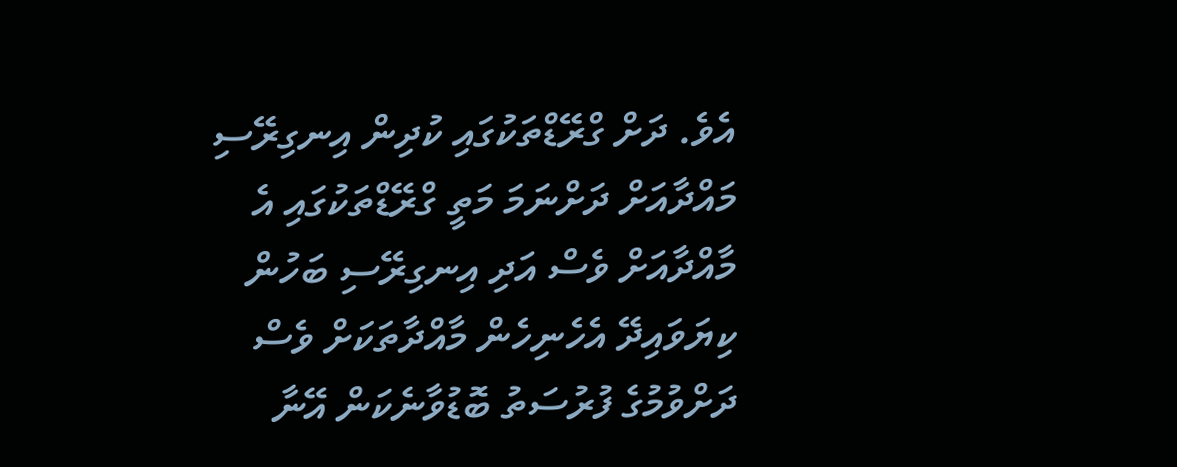އެވެ. ދަށް ގްރޭޑްތަކުގައި ކުދިން އިނގިރޭސި މައްދާއަށް ދަށްނަމަ މަތީ ގްރޭޑްތަކުގައި އެ މާއްދާއަށް ވެސް އަދި އިނގިރޭސި ބަހުން ކިޔަވައިދޭ އެހެނިހެން މާއްދާތަކަށް ވެސް ދަށްވުމުގެ ފުރުސަތު ބޮޑުވާނެކަން އޭނާ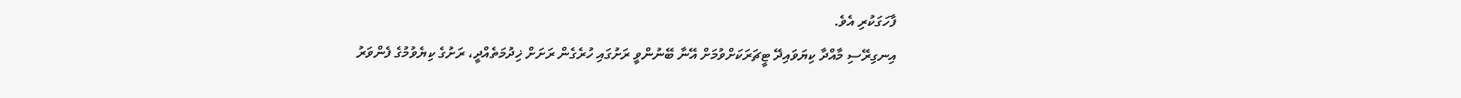ފާހަގަކުރި އެވެ.
އިނގިރޭސި މާއްދާ ކިޔަވައިދޭ ޓީޗަރަކަށްވުމަށް އޭނާ ބޭނުންވީ ރަށުގައި ހުރެގެން ރަށަށް ޚިދުމަތެއްދީ، ރަށުގެ ކިޔެވުމުގެ ފެންވަރު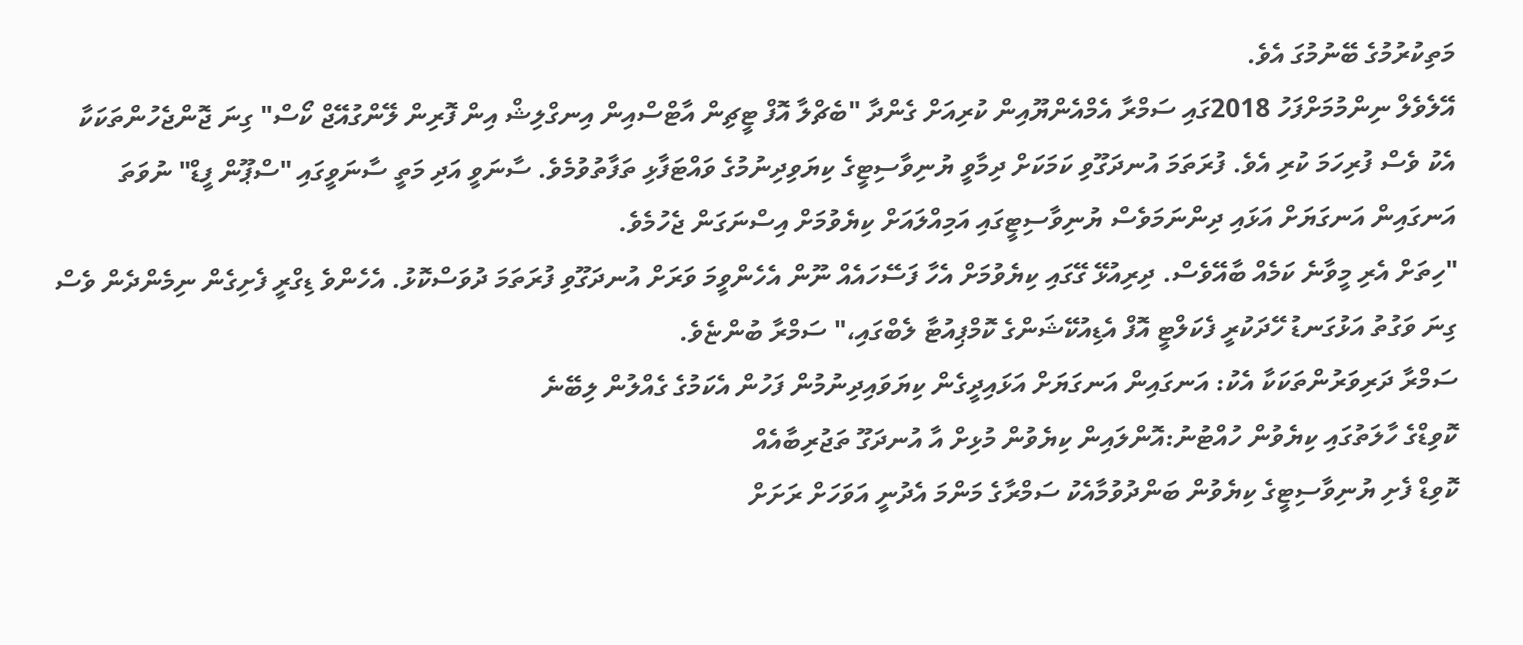މަތިކުރުމުގެ ބޭނުމުގަ އެވެ.
އޭލެވެލް ނިންމުމަށްފަހު 2018ގައި ސަމްރާ އެމްއެންޔޫއިން ކުރިއަށް ގެންދާ "ބެޗްލާ އޮފް ޓީޗިން އާޓްސްއިން އިނގްލިޝް އިން ފޮރިން ލޭންގުއޭޖް ކޯސް" ގިނަ ޖޮންޖެހުންތަކަކާ އެކު ވެސް ފުރިހަމަ ކުރި އެވެ. ފުރަތަމަ އުނދަގޫވި ކަމަކަށް ދިމާވީ ޔުނިވާސިޓީގެ ކިޔަވިދިނުމުގެ ވައްޓަފާޅި ތަފާތުވުމެވެ. ސާނަވީ އަދި މަތީ ސާނަވީގައި "ސްޕޫން ފީޑް" ނުވަތަ އަނގައިން އަނގަޔަށް އަޅައި ދިންނަމަވެސް ޔުނިވާސިޓީގައި އަމިއްލައަށް ކިޔެވުމަށް އިސްނަގަން ޖެހުމެވެ.
"ހިތަށް އެރި މީވާނެ ކަމެއް ބާއޭވެސް. ދިރިއުޅޭ ގޭގައި ކިޔެވުމަށް އެހާ ފަސޭހައެއް ނޫން އެހެންވީމަ ވަރަށް އުނދަގޫވި ފުރަތަމަ ދުވަސްކޮޅު. އެހެންވެ ޑިގްރީ ފެށިގެން ނިމެންދެން ވެސް ގިނަ ވަގުތު އަޅުގަނޑު ހޭދަކުރީ ފެކަލްޓީ އޮފް އެޑިއުކޭޝަންގެ ކޮމްޕިއުޓާ ލެބްގައި،" ސަމްރާ ބުންޏެވެ.
ސަމްރާ ދަރިވަރުންތަކަކާ އެކު: އަނގައިން އަނގަޔަށް އަޅައިދީގެން ކިޔަވައިދިނުމުން ފަހުން އެކަމުގެ ގެއްލުން ލިބޭނެ
ކޮވިޑްގެ ހާލަތުގައި ކިޔެވުން ހުއްޓުނު:އޮންލައިން ކިޔެވުން މުޅިށް އާ އުނދަގޫ ތަޖުރިބާއެއް
ކޮވިޑް ފެށި ޔުނިވާސިޓީގެ ކިޔެވުން ބަންދުވުމާއެކު ސަމްރާގެ މަންމަ އެދުނީ އަވަހަށް ރަށަށް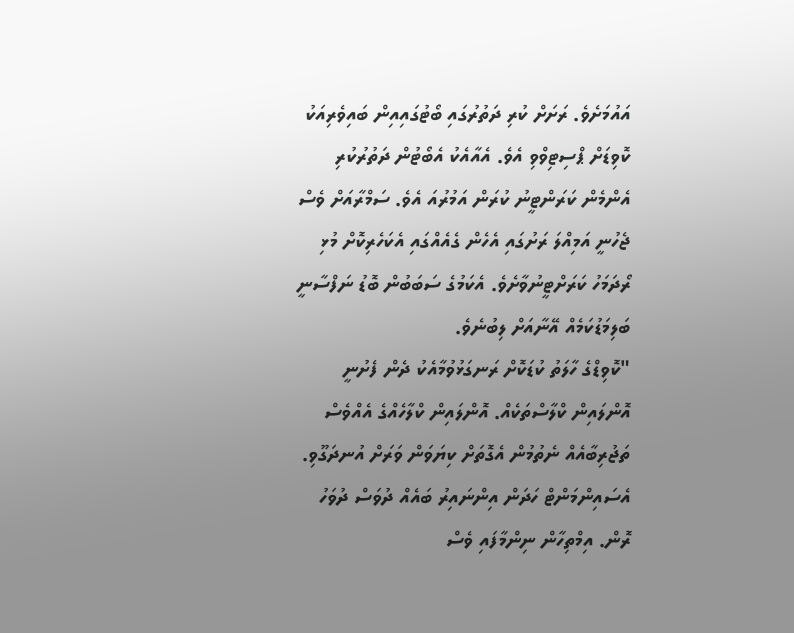އައުމަށެވެ. ރަށަށް ކުރި ދަތުރުގައި ބޯޓުގައިއިން ބައިވެރިއަކު ކޮވިޑަށް ޕްސިޓިވްވި އެވެ. އެއާއެކު އެބޯޓުން ދަތުރުކުރި އެންމެން ކަރަންޓީނު ކުރަން އަމުރުއަ އެވެ. ސަމްރާއަށް ވެސް ޖެހުނީ އަމިއްލަ ރަށުގައި އެހެން ގެއެއްގައި އެކަހެރިކޮށް މުޅި ރޯދަމަހު ކަރަށްޓީނުވާށެވެ. އެކަމުގެ ސަބަބުން ބޮޑު ނަފްސާނީ ބަލިމަޑުކަމެއް އޭނާއަށް ލިބުނެވެ.
"ކޮވިޑްގެ ހާލަތު ކުޑަކޮށް ރަނގަޅުވުމާއެކު ދެން ފެށުނީ އޮންލައިން ކްލާސްތަކެއް. އޮންލައިން ކްލާހެއްގެ އެއްވެސް ތަޖުރިބާއެއް ނެތުމުން އެގޮތަށް ކިޔަވަން ވަރަށް އުނދަގޫވި. އެސައިންމަންޓް ހަދަން އިންނައިރު ބައެއް ދުވަސް ދުވަހު ރޮން. އިމްތިހާން ނިންމާފައި ވެސް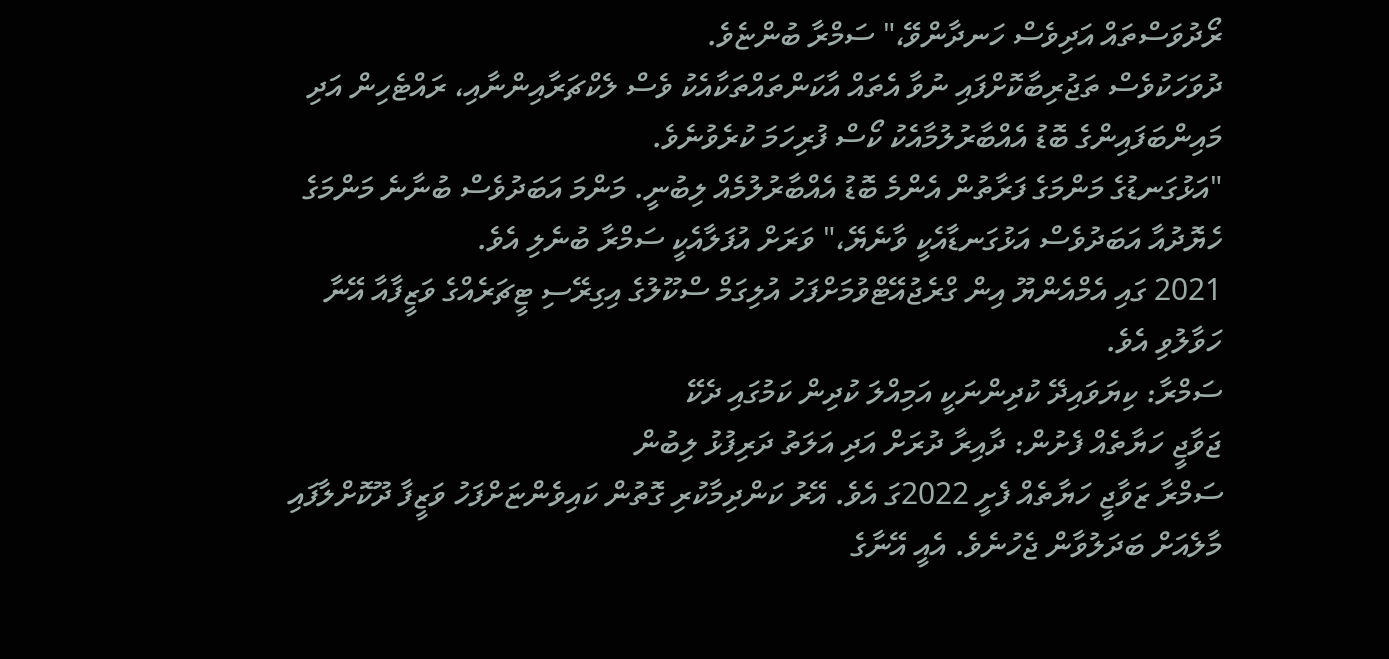ރޯދުވަސްތައް އަދިވެސް ހަނދާންވޭ،" ސަމްރާ ބުންޏެވެ.
ދުވަހަކުވެސް ތަޖުރިބާކޮށްފައި ނުވާ އެތައް އާކަންތައްތަކާއެކު ވެސް ލެކްޗަރާއިންނާއި، ރައްޓެހިން އަދި މައިންބަފައިންގެ ބޮޑު އެއްބާރުލުމާއެކު ކޯސް ފުރިހަމަ ކުރެވުނެވެ.
"އަޅުގަނޑުގެ މަންމަގެ ފަރާތުން އެންމެ ބޮޑު އެއްބާރުލުމެއް ލިބުނީ. މަންމަ އަބަދުވެސް ބުނާނެ މަންމަގެ ހެޔޮދުއާ އަބަދުވެސް އަޅުގަނޑާއެކީ ވާނެޔޭ،" ވަރަށް އުފަލާއެކީ ސަމްރާ ބުނެލި އެވެ.
2021 ގައި އެމްއެންޔޫ އިން ގްރެޖުއޭޓްވުމަށްފަހު އުލިގަމް ސްކޫލުގެ އިގިރޭސި ޓީޗަރެއްގެ ވަޒީފާއާ އޭނާ ހަވާލުވި އެވެ.
ސަމްރާ: ކިޔަވައިދޭ ކުދިންނަކީ އަމިއްލަ ކުދިން ކަމުގައި ދެކޭ
ޖަވާޖީ ހަޔާތެއް ފެށުން: ދާއިރާ ދުރަށް އަދި އަލަތު ދަރިފުޅު ލިބުން
ސަމްރާ ޒަވާޖީ ހަޔާތެއް ފެށީ 2022ގަ އެވެ. އޭރު ކަންދިމާކުރި ގޮތުން ކައިވެންޏަށްފަހު ވަޒީފާ ދޫކޮށްލާފައި މާލެއަށް ބަދަލުވާން ޖެހުނެވެ. އެއީ އޭނާގެ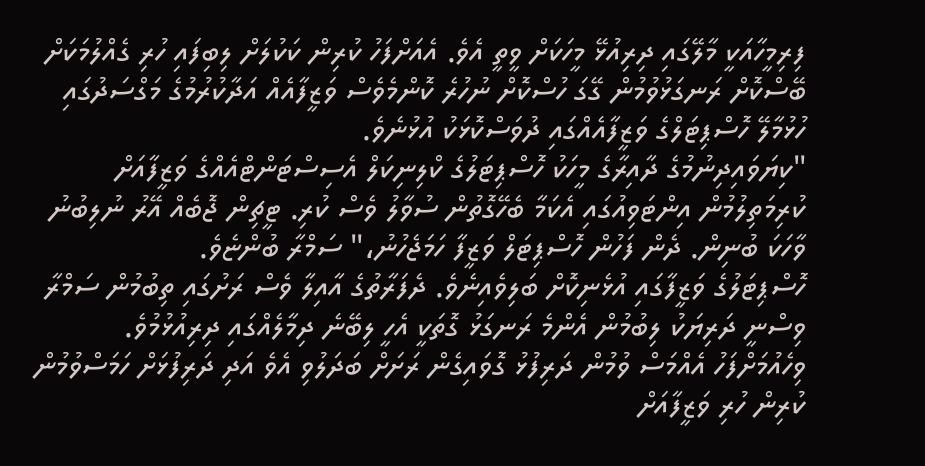ފިރިމީހާއަކީ މާލޭގައި ދިރިއުޅޭ މީހަކަށް ވީތީ އެވެ. އެއަށްފަހު ކުރިން ކަކުލަށް ލިބިފައި ހުރި ގެއްލުމަކަށް ބޭސްކޮށް ރަނގަޅުވުމުން ގޭގަ ހުސްކޮށް ނުހުރެ ކޮންމެވެސް ވަޒީފާއެއް އަދާކުރުމުގެ މަގްސަދުގައި ހުޅުމާލޭ ހޮސްޕިޓަލްގެ ވަޒީފާއެއްގައި ދުވަސްކޮޅަކު އުޅުނެވެ.
"ކިޔަވައިދިނުމުގެ ދާއިރާގެ މީހަކު ހޮސްޕިޓަލުގެ ކްލިނިކަލް އެސިސްޓަންޓްއެއްގެ ވަޒީފާއަށް ކުރިމަތިލުމުން އިންޓަވިއުގައި އެކަމާ ބެހޭގޮތުން ސުވާލު ވެސް ކުރި. ޓީޗިން ޖޮބެއް އޭރު ނުލިބުނު ވާހަކަ ބުނިން. ދެން ފަހުން ހޮސްޕިޓަލް ވަޒީފާ ހަމަޖެހުނު،" ސަމްރާ ބުންޏެވެ.
ހޮސްޕިޓަލުގެ ވަޒީފާގައި އުޅެނިކޮށް ބަލިވެއިނެވެ. ދެފަރާތުގެ އާއިލާ ވެސް ރަށުގައި ތިބުމުން ސަމްރާ ވިސްނީ ދަރިޔަކު ލިބުމުން އެންމެ ރަނގަޅު ގޮތަކީ އެހީ ލިބޭނެ ދިމާލެއްގައި ދިރިއުޅުމުވެ. ވިހެއުމަށްފަހު އެއްމަސް ވުމުން ދަރިފުޅު ގޮވައިގެން ރަށަށް ބަދަލުވި އެވެ އަދި ދަރިފުޅަށް ހަމަސްވުމުން ކުރިން ހުރި ވަޒީފާއަށް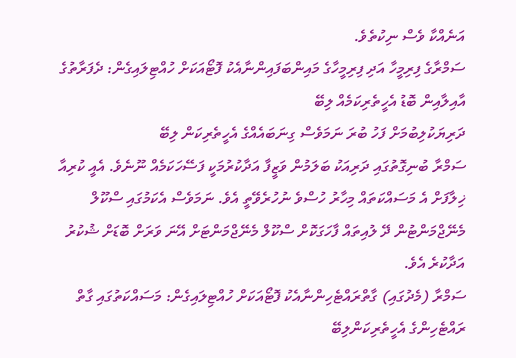އަނެއްކާ ވެސް ނިކުތެވެ.
ސަމްރާގެ ފިރިމީހާ އަދި ފިރިމީހާގެ މައިންބަފައިންނާއެކު ފޮޓޯއަކަށް ހުއްޓިލައިގެން: ދެފަރާތުގެ އާއިލާއިން ބޮޑު އެހީތެރިކަމެއް ލިބޭ
ދަރިޔަކުލިބުމަށް ފަހު ބުރަ ނަމަވެސް ގިނަބައެއްގެ އެހީތެރިކަން ލިބޭ
ސަމްރާ ބުނިގޮތުގައި ދަރިއަކު ބަލަމުން ވަޒީފާ އަދާކުރުމަކީ ފަސޭހަކަމެއް ނޫނެވެ. އެއީ ކުރިއާ ޚިލާފަށް އެ މަސައްކަތައް މިހާރު ހުސްވެ ނުހުރެވޭތީ އެވެ. ނަމަވެސް އެކަމުގައި ސްކޫލް މެނޭޖްމަންޓުން ދޭ ލުއިތައް ފާހަގަކޮށް ސްކޫލް މެނޭޖްމަންޓަށް އޭނަ ވަރަށް ބޮޑަށް ޝުކުރު އަދާކުރެ އެވެ.
ސަމްރާ (މެދުގައި) ގާތްރައްޓެހިންނާއެކު ފޮޓޯއަކަށް ހުއްޓިލައިގެން: މަސައްކަތުގައި ގާތް ރައްޓެހިންގެ އެހީތެރިކަންލިބޭ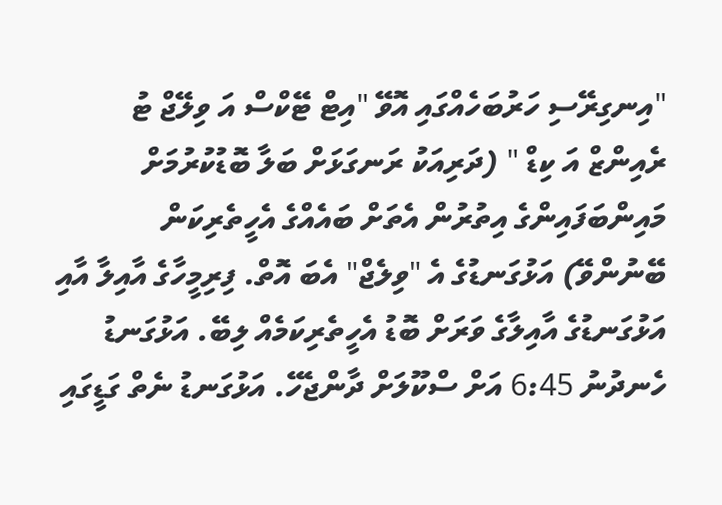"އިނގިރޭސި ހަރުބަހެއްގައި އޮވޭ "އިޓް ޓޭކްސް އަ ވިލޭޖް ޓު ރެއިންޒް އަ ކިޑް " (ދަރިއަކު ރަނގަޅަށް ބަލާ ބޮޑުކުރުމަށް މައިންބަފައިންގެ އިތުރުން އެތަށް ބައެއްގެ އެހީތެރިކަން ބޭނުންވޭ) އަޅުގަނޑުގެ އެ "ވިލެޖް" އެބަ އޮތް. ފިރިމީހާގެ އާއިލާ އާއި އަޅުގަނޑުގެ އާއިލާގެ ވަރަށް ބޮޑު އެހީތެރިކަމެއް ލިބޭ. އަޅުގަނޑު ހެނދުނު 6:45 އަށް ސްކޫލަށް ދާންޖެހޭ. އަޅުގަނޑު ނެތް ގަޑީގައި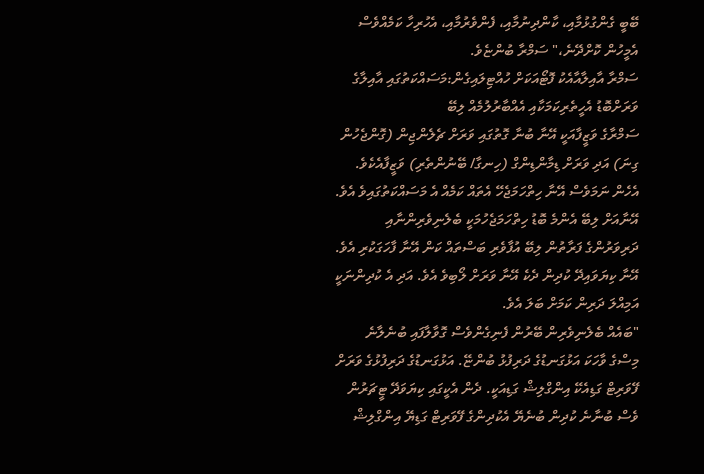ބޭބީ ގެންގުޅުމާއި، ކާންދިނުމާއި، ފެންވެރުމާއި، އެހުރިހާ ކަމެއްވެސް އެމީހުން ކޮށްދޭނެ،" ސަމްރާ ބުންޏެވެ.
ސަމްރާ އާއިލާއާއެކު ފޮޓޯއަކަށް ހުއްޓިލައިގެން:މަސައްކަތުގައި އާއިލާގެ ވަރަށްބޮޑު އެހީތެރިކަމަކާއި އެއްބާރުލުމެއް ލިބޭ
ސަމްރާގެ ވަޒީފާއަކީ އޭނާ ބުނާ ގޮތުގައި ވަރަށް ޗެލެންޖިން (ގޮންޖެހުން ގިނަ) އަދި ވަރަށް ޑިމާންޑިންގް (ހިނގާ/ ބޭނުންތެރި) ވަޒީފާއެކެވެ. އެހެން ނަމަވެސް އޭނާ ހިތްހަމަޖެހޭ އެތައް ކަމެއް އެ މަސައްކަތުގައިވެ އެވެ. އޭނާއަށް ލިބޭ އެންމެ ބޮޑު ހިތްހަމަޖެހުމަކީ ބެލެނިވެރިންނާއި ދަރިވަރުންގެ ފަރާތުން ލިބޭ އުފާވެރި ބަސްތައް ކަން އޭނާ ފާހަގަކުރި އެވެ. އޭނާ ކިޔަވައިދޭ ކުދިން ދެކެ އޭނާ ވަރަށް ލޯބިވެ އެވެ. އަދި އެ ކުދިންނަކީ އަމިއްލަ ދަރިން ކަމަށް ބަލަ އެވެ.
"ބައެއް ބެލެނިވެރިން ބޭރުން ފެނިގެންވެސް ގޮވާލާފައި ބުނެލާނެ މިސްގެ ވާހަކަ އަޅުގަނޑުގެ ދަރިފުޅު ބުންޏޭ. އަޅުގަނޑުގެ ދަރިފުޅުގެ ވަރަށް ފޭވަރިޓް ގަޑިއެކޭ އިންގްލިޝް ގަޑިއަކީ. ދެން އެކީގައި ކިޔަވަދޭ ޓީޗަރުން ވެސް ބުނާނެ ކުދިން ބުނެޔޭ އެކުދިންގެ ފޭވަރިޓް ގަޑިޔޭ އިންގްލިޝް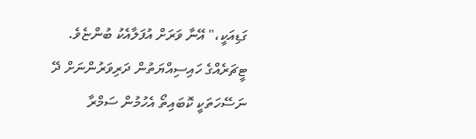ގަޑިއަކީ،" އޭނާ ވަރަށް އުފަލާއެކު ބުންޏެވެ.
ޓީޗަރެއްގެ ހައިސިއްޔަތުން ދަރިވަރުންނަށް ދޭ ނަސޭހަތަކީ ކޮބައިތޯ އެހުމުން ސަމްރާ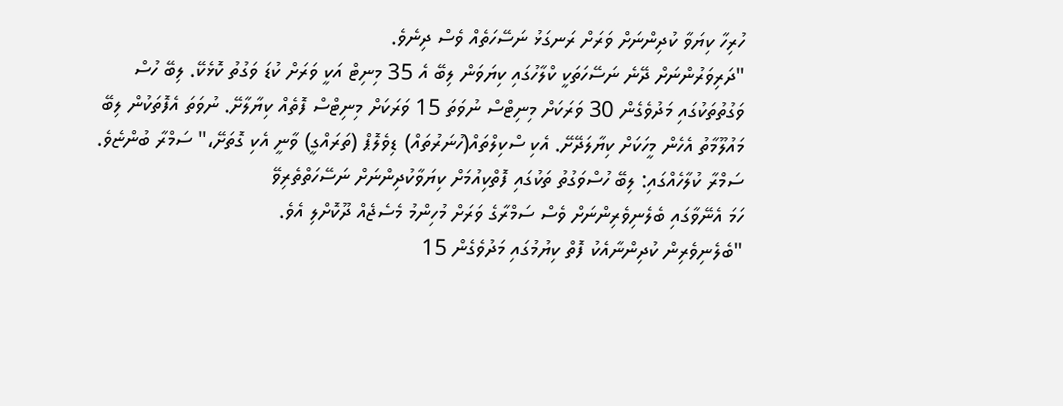ހުރިހާ ކިޔަވާ ކުދިންނަށް ވަރަށް ރަނގަޅު ނަސޭހަތެއް ވެސް ދިނެވެ.
"ދަރިވަރުންނަށް ދޭނެ ނަސޭހަތަކީ ކްލާހުގައި ކިޔަވަން ލިބޭ އެ 35 މިނިޓް އަކީ ވަރަށް ކުޑަ ވަގުތު ކޮޅެކޭ. ލިބޭ ހުސް ވަގުތުތަކުގައި މަދުވެގެން 30 ވަރަކަށް މިނިޓްސް ނުވަތަ 15 ވަރަކަށް މިނިޓްސް ފޮތެއް ކިޔާލާށޭ. ނުވަތަ އެފޮތަކުން ލިބޭ މައުލޫމާތު އެހެން މީހަކަށް ކިޔާލަދޭށޭ. އެކި ސްކިލްތައް(ހުނަރުތައް) ޑިވެލޮޕް (ތަރައްގީ) ވާނީ އެކި ގޮތަށޭ،" ސަމްރާ ބުންޏެވެ.
ސަމްރާ ކުލާހެއްގައި: ލިބޭ ހުސްވަގުތު ތަކުގައި ފޮތްކިއުމަށް ކިޔަވާކުދިންނަށް ނަސޭހަތްތެރިވޭ
ހަމަ އެނޭވާގައި ބެލެނިވެރިންނަށް ވެސް ސަމްރާގެ ވަރަށް މުހިންމު މެސެޖެއް ދޫކޮށްލި އެވެ.
"ބެލެނިވެރިން ކުދިންނާއެކު ފޮތް ކިޔުމުގައި މަދުވެގެން 15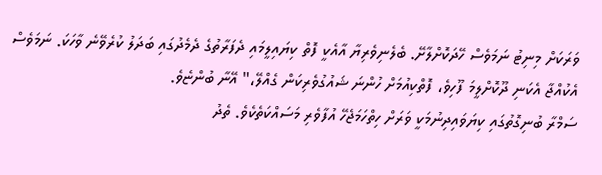ވަރަކަށް މިނިޓު ނަމަވެސް ހޭދަކޮށްލާށޭ. ބެލެނިވެރިޔާ އާއެކީ ފޮތް ކިޔައިލީމައި ދެފަރާތުގެ ދެމެދުގައި ބަދަލު ކުރެވޭނެ ވާހަކަ. ނަމަވެސް އެކުއްޖާ އެކަނި ދޫކޮށްލީމަ ފޫހިވެ، ފޮތްކިއުމަށް ހުންނަ ޝައުގުވެރިކަން ގެއްލޭ،" އޭނާ ބުންޏެވެ.
ސަމްރާ ބުނިގޮތުގައި ކިޔަވައިދިނުމަކީ ވަރަށް ހިތްހަމަޖެހޭ އުފާވެރި މަސައްކަތެކެވެ. ތެދު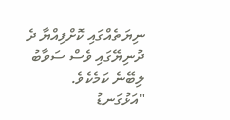ނިޔަތެއްގައި ކޮށްފިއްޔާ ދެ ދުނިޔޭގައި ވެސް ސަވާބު ލިބޭނެ ކަމެކެވެ.
"އަޅުގަނޑު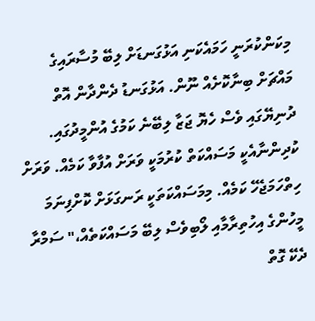މިކަންކުރަނީ ހަމައެކަނި އަޅުގަނޑަށް ލިބޭ މުސާރައިގެ މައްޗަށް ބިނާކޮށެއް ނޫން. އަޅުގަނޑު ދެންދާން އޮތް ދުނިޔޭގައި ވެސް ހެޔޮ ޖަޒާ ލިބޭނެ ކަމުގެ އުންމީދުގައި. ކުދިންނާއެކީ މަސައްކަތް ކުރުމަކީ ވަރަށް އުފާވާ ކަމެއް. ވަރަށް ހިތްހަމަޖެހޭ ކަމެއް. މިމަސައްކަތަކީ ރަނގަޅަށް ކޮށްފިނަމަ މީހުންގެ އިހުތިރާމާއި ލޯބިވެސް ލިބޭ މަސައްކަތެއް،" ސަމްރާ ދެކޭ ގޮތް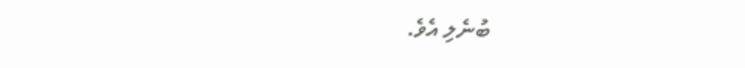ބުނެލި އެވެ.